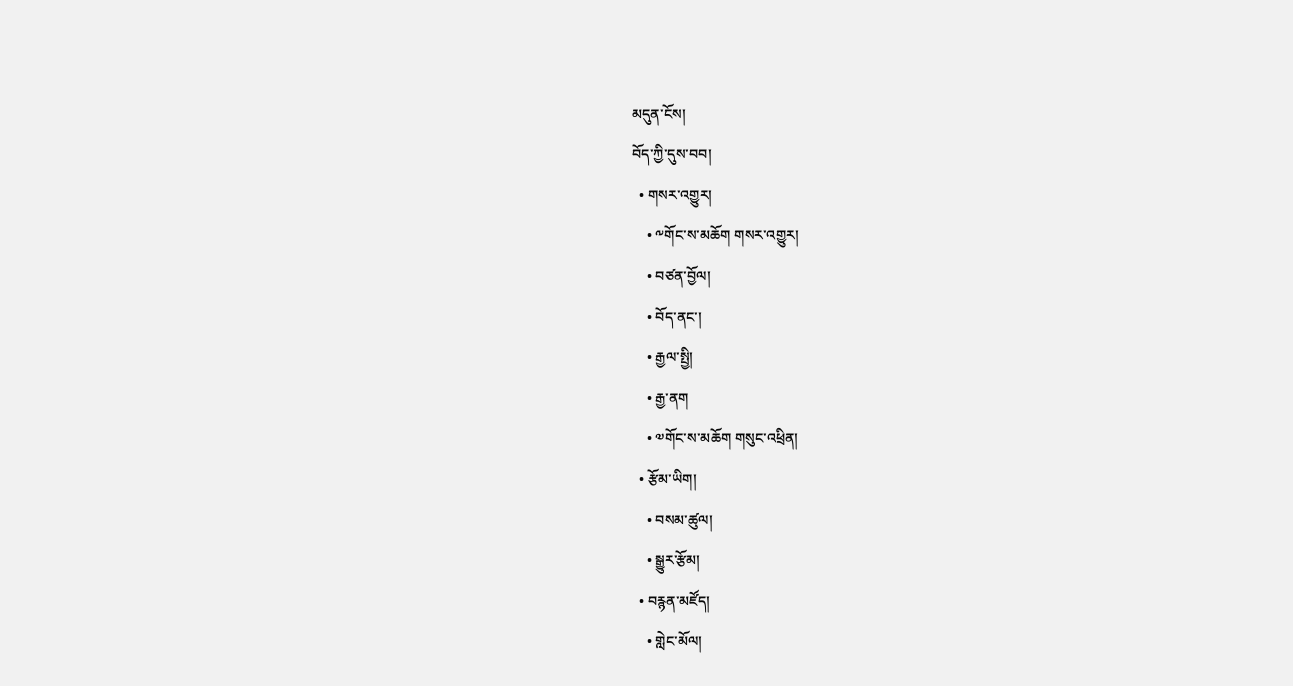མདུན་ངོས།
བོད་ཀྱི་དུས་བབ།
  • གསར་འགྱུར།
    • ༸གོང་ས་མཆོག གསར་འགྱུར།
    • བཙན་བྱོལ།
    • བོད་ནང་།
    • རྒྱལ་སྤྱི།
    • རྒྱ་ནག
    • ༧གོང་ས་མཆོག གསུང་འཕྲིན།
  • རྩོམ་ཡིག།
    • བསམ་ཚུལ།
    • སྒྱུར་རྩོམ།
  • བརྙན་མཛོད།
    • གླེང་མོལ།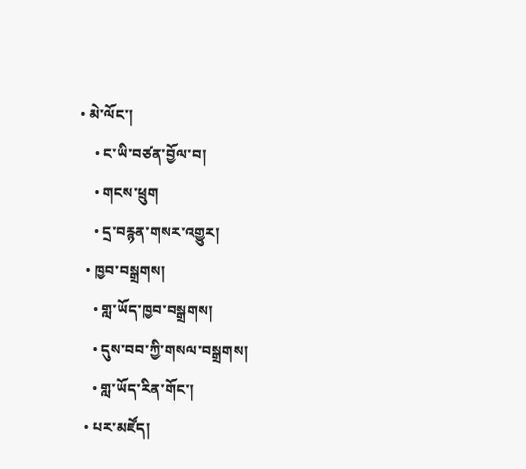• མེ་ལོང་།
    • ང་ཡི་བཙན་བྱོལ་བ།
    • གངས་ཕྲུག
    • དྲ་བརྙན་གསར་འགྱུར།
  • ཁྱབ་བསྒྲགས།
    • གླ་ཡོད་ཁྱབ་བསྒྲགས།
    • དུས་བབ་ཀྱི་གསལ་བསྒྲགས།
    • གླ་ཡོད་རིན་གོང་།
  • པར་མཛོད།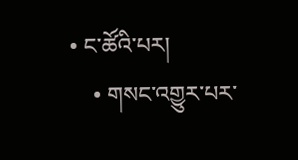• ང་ཚོའི་པར།
    • གསང་འགྱུར་པར་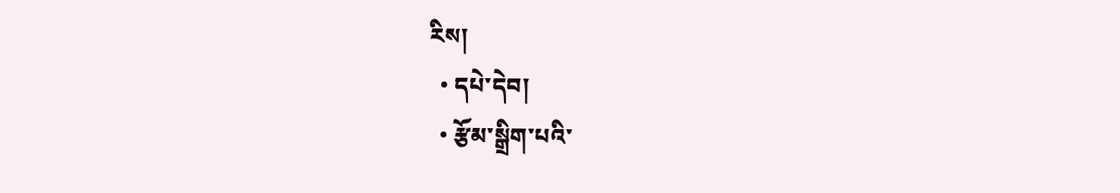རིས།
  • དཔེ་དེབ།
  • རྩོམ་སྒྲིག་པའི་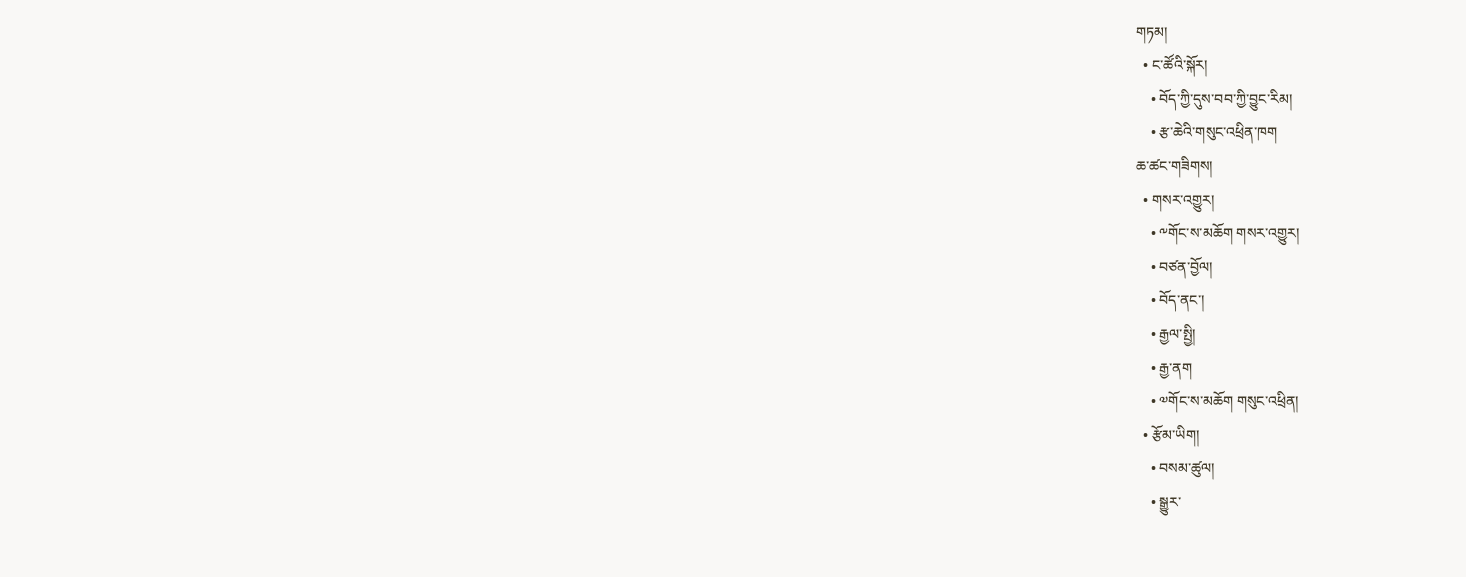གཏམ།
  • ང་ཚོའི་སྐོར།
    • བོད་ཀྱི་དུས་བབ་ཀྱི་བྱུང་རིམ།
    • རྩ་ཆེའི་གསུང་འཕྲིན་ཁག
ཆ་ཚང་གཟིགས།
  • གསར་འགྱུར།
    • ༸གོང་ས་མཆོག གསར་འགྱུར།
    • བཙན་བྱོལ།
    • བོད་ནང་།
    • རྒྱལ་སྤྱི།
    • རྒྱ་ནག
    • ༧གོང་ས་མཆོག གསུང་འཕྲིན།
  • རྩོམ་ཡིག།
    • བསམ་ཚུལ།
    • སྒྱུར་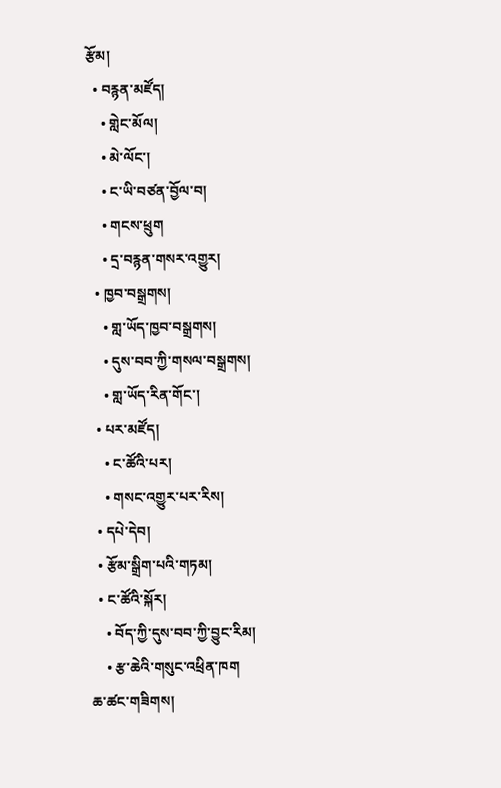རྩོམ།
  • བརྙན་མཛོད།
    • གླེང་མོལ།
    • མེ་ལོང་།
    • ང་ཡི་བཙན་བྱོལ་བ།
    • གངས་ཕྲུག
    • དྲ་བརྙན་གསར་འགྱུར།
  • ཁྱབ་བསྒྲགས།
    • གླ་ཡོད་ཁྱབ་བསྒྲགས།
    • དུས་བབ་ཀྱི་གསལ་བསྒྲགས།
    • གླ་ཡོད་རིན་གོང་།
  • པར་མཛོད།
    • ང་ཚོའི་པར།
    • གསང་འགྱུར་པར་རིས།
  • དཔེ་དེབ།
  • རྩོམ་སྒྲིག་པའི་གཏམ།
  • ང་ཚོའི་སྐོར།
    • བོད་ཀྱི་དུས་བབ་ཀྱི་བྱུང་རིམ།
    • རྩ་ཆེའི་གསུང་འཕྲིན་ཁག
ཆ་ཚང་གཟིགས།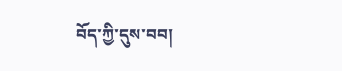བོད་ཀྱི་དུས་བབ།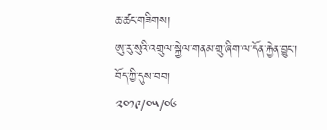ཆ་ཚང་གཟིགས།
ཨུ་རུ་སུའི་འགྲུལ་སྐྱེལ་གནམ་གྲུ་ཞིག་ལ་དོན་རྐྱེན་བྱུང་།
བོད་ཀྱི་དུས་བབ།
༢༠༡༩/༠༥/༠༦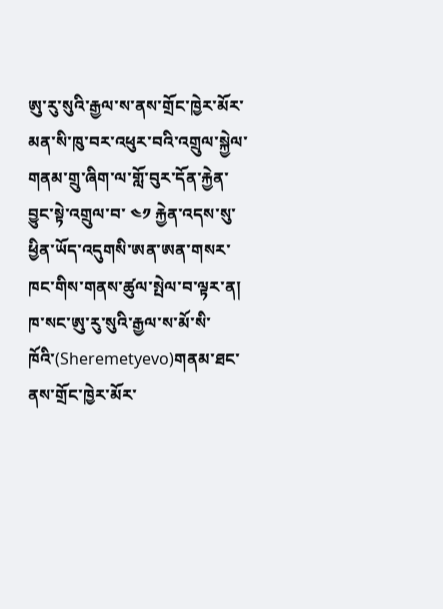ཨུ་རུ་སུའི་རྒྱལ་ས་ནས་གྲོང་ཁྱེར་མོར་མན་སི་ཁུ་བར་འཕུར་བའི་འགྲུལ་སྐྱེལ་གནམ་གྲུ་ཞིག་ལ་གློ་བུར་དོན་རྐྱེན་བྱུང་སྟེ་འགྲུལ་བ་ ༤༡ རྐྱེན་འདས་སུ་ཕྱིན་ཡོད་འདུགསི་ཨན་ཨན་གསར་ཁང་གིས་གནས་ཚུལ་སྤེལ་བ་ལྟར་ན།  ཁ་སང་ཨུ་རུ་སུའི་རྒྱལ་ས་མོ་སི་ཁོའི་(Sheremetyevo)གནམ་ཐང་ནས་གྲོང་ཁྱེར་མོར་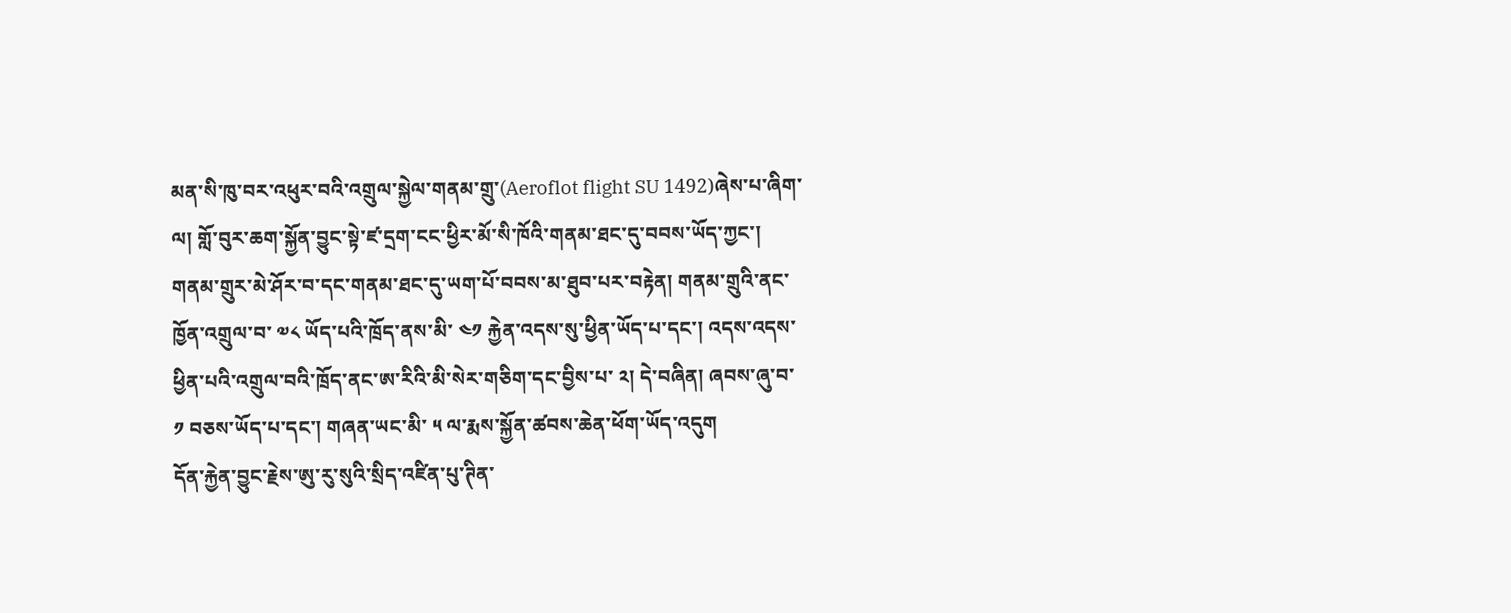མན་སི་ཁུ་བར་འཕུར་བའི་འགྲུལ་སྐྱེལ་གནམ་གྲུ་(Aeroflot flight SU 1492)ཞེས་པ་ཞིག་ལ། གློ་བུར་ཆག་སྐྱོན་བྱུང་སྟེ་ཛ་དྲག་ངང་ཕྱིར་མོ་སི་ཁོའི་གནམ་ཐང་དུ་བབས་ཡོད་ཀྱང་།  གནམ་གྲུར་མེ་ཤོར་བ་དང་གནམ་ཐང་དུ་ཡག་པོ་བབས་མ་ཐུབ་པར་བརྟེན། གནམ་གྲུའི་ནང་ཁྱོན་འགྲུལ་བ་ ༧༨ ཡོད་པའི་ཁྲོད་ནས་མི་ ༤༡ རྐྱེན་འདས་སུ་ཕྱིན་ཡོད་པ་དང་། འདས་འདས་ཕྱིན་པའི་འགྲུལ་བའི་ཁྲོད་ནང་ཨ་རིའི་མི་སེར་གཅིག་དང་བྱིས་པ་ ༢། དེ་བཞིན། ཞབས་ཞུ་བ་ ༡ བཅས་ཡོད་པ་དང་། གཞན་ཡང་མི་ ༥ ལ་རྨས་སྐྱོན་ཚབས་ཆེན་ཕོག་ཡོད་འདུག
དོན་རྐྱེན་བྱུང་རྗེས་ཨུ་རུ་སུའི་སྲིད་འཛིན་པུ་ཊིན་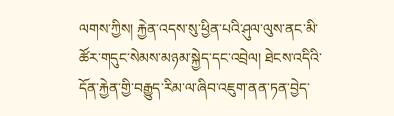ལགས་ཀྱིས། རྐྱེན་འདས་སུ་ཕྱིན་པའི་ཤུལ་ལུས་ནང་མི་ཚོར་གདུང་སེམས་མཉམ་སྐྱེད་དང་འབྲེལ། ཐེངས་འདིའི་དོན་རྐྱེན་གྱི་བརྒྱུད་རིམ་ལ་ཞིབ་འཇུག་ནན་ཏན་བྱེད་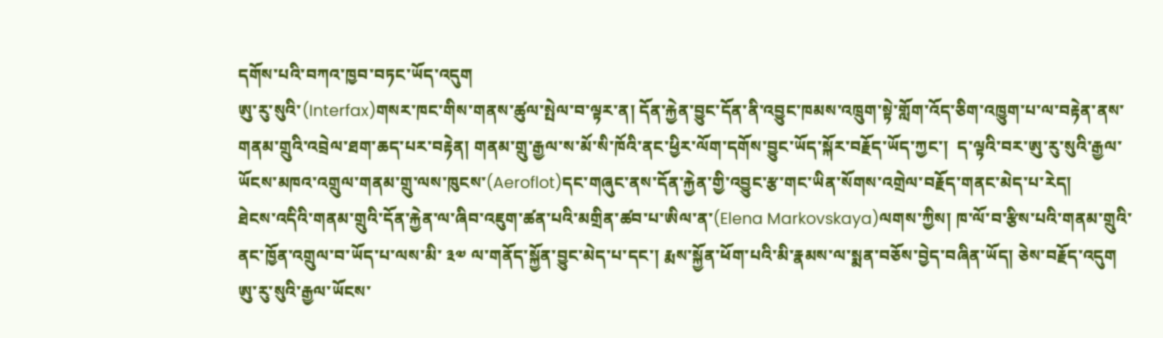དགོས་པའི་བཀའ་ཁྱབ་བཏང་ཡོད་འདུག
ཨུ་རུ་སུའི་(Interfax)གསར་ཁང་གིས་གནས་ཚུལ་སྤེལ་བ་ལྟར་ན། དོན་རྐྱེན་བྱུང་དོན་ནི་འབྱུང་ཁམས་འཁྲུག་སྟེ་གློག་འོད་ཅིག་འཁྱུག་པ་ལ་བརྟེན་ནས་གནམ་གྲུའི་འབྲེལ་ཐག་ཆད་པར་བརྟེན། གནམ་གྲུ་རྒྱལ་ས་མོ་སི་ཁོའི་ནང་ཕྱིར་ལོག་དགོས་བྱུང་ཡོད་སྐོར་བརྗོད་ཡོད་ཀྱང་།  ད་ལྟའི་བར་ཨུ་རུ་སུའི་རྒྱལ་ཡོངས་མཁའ་འགྲུལ་གནམ་གྲུ་ལས་ཁུངས་(Aeroflot)དང་གཞུང་ནས་དོན་རྐྱེན་གྱི་འབྱུང་རྩ་གང་ཡིན་སོགས་འགྲེལ་བརྗོད་གནང་མེད་པ་རེད།
ཐེངས་འདིའི་གནམ་གྲུའི་དོན་རྐྱེན་ལ་ཞིབ་འཇུག་ཚན་པའི་མགྲིན་ཚབ་པ་ཨིལ་ན་(Elena Markovskaya)ལགས་ཀྱིས། ཁ་ལོ་བ་རྩིས་པའི་གནམ་གྲུའི་ནང་ཁྱོན་འགྲུལ་བ་ཡོད་པ་ལས་མི་ ༣༧ ལ་གནོད་སྐྱོན་བྱུང་མེད་པ་དང་། རྨས་སྐྱོན་ཕོག་པའི་མི་རྣམས་ལ་སྨན་བཅོས་བྱེད་བཞིན་ཡོད། ཅེས་བརྗོད་འདུག
ཨུ་རུ་སུའི་རྒྱལ་ཡོངས་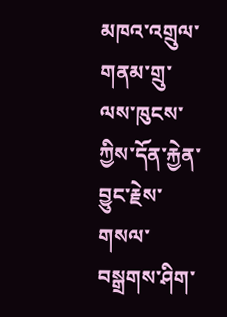མཁའ་འགྲུལ་གནམ་གྲུ་ལས་ཁུངས་ཀྱིས་དོན་རྐྱེན་བྱུང་རྗེས་གསལ་བསྒྲགས་ཤིག་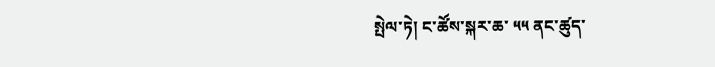སྤེལ་ཏེ། ང་ཚོས་སྐར་ཆ་ ༥༥ ནང་ཚུད་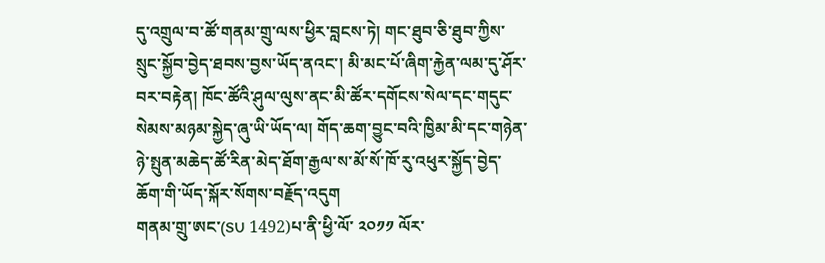དུ་འགྲུལ་བ་ཚོ་གནམ་གྲུ་ལས་ཕྱིར་བླངས་ཏེ། གང་ཐུབ་ཅི་ཐུབ་ཀྱིས་སྲུང་སྐྱོབ་བྱེད་ཐབས་བྱས་ཡོད་ནའང་། མི་མང་པོ་ཞིག་རྐྱེན་ལམ་དུ་ཤོར་བར་བརྟེན། ཁོང་ཚོའི་ཤུལ་ལུས་ནང་མི་ཚོར་དགོངས་སེལ་དང་གདུང་སེམས་མཉམ་སྐྱེད་ཞུ་ཡི་ཡོད་ལ། གོད་ཆག་བྱུང་བའི་ཁྱིམ་མི་དང་གཉེན་ཉེ་སྤུན་མཆེད་ཚོ་རིན་མེད་ཐོག་རྒྱལ་ས་མོ་སོ་ཁོ་རུ་འཕུར་སྐྱོད་བྱེད་ཆོག་གི་ཡོད་སྐོར་སོགས་བརྗོད་འདུག
གནམ་གྲུ་ཨང་(SU 1492)པ་ནི་ཕྱི་ལོ་ ༢༠༡༡ ལོར་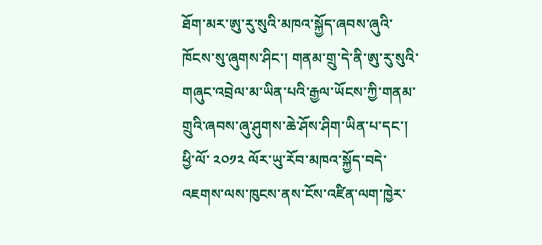ཐོག་མར་ཨུ་རུ་སུའི་མཁའ་སྐྱོད་ཞབས་ཞུའི་ཁོངས་སུ་ཞུགས་ཤིང་། གནམ་གྲུ་དེ་ནི་ཨུ་རུ་སུའི་གཞུང་འབྲེལ་མ་ཡིན་པའི་རྒྱལ་ཡོངས་ཀྱི་གནམ་གྲུའི་ཞབས་ཞུ་ཤུགས་ཆེ་ཤོས་ཤིག་ཡིན་པ་དང་། ཕྱི་ལོ་ ༢༠༡༢ ལོར་ཡུ་རོབ་མཁའ་སྐྱོད་བདེ་འཇགས་ལས་ཁུངས་ནས་ངོས་འཛིན་ལག་ཁྱེར་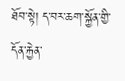ཐོབ་སྟེ། ད་བར་ཆག་སྐྱོན་གྱི་དོན་རྐྱེན་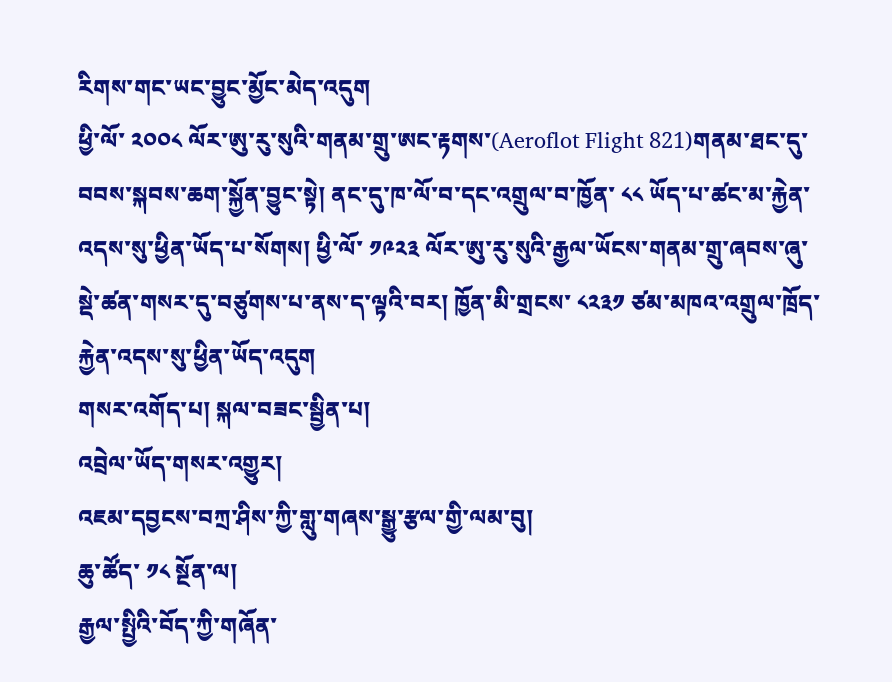རིགས་གང་ཡང་བྱུང་མྱོང་མེད་འདུག
ཕྱི་ལོ་ ༢༠༠༨ ལོར་ཨུ་རུ་སུའི་གནམ་གྲུ་ཨང་རྟགས་(Aeroflot Flight 821)གནམ་ཐང་དུ་བབས་སྐབས་ཆག་སྐྱོན་བྱུང་སྟེ། ནང་དུ་ཁ་ལོ་བ་དང་འགྲུལ་བ་ཁྱོན་ ༨༨ ཡོད་པ་ཚང་མ་རྐྱེན་འདས་སུ་ཕྱིན་ཡོད་པ་སོགས། ཕྱི་ལོ་ ༡༩༢༣ ལོར་ཨུ་རུ་སུའི་རྒྱལ་ཡོངས་གནམ་གྲུ་ཞབས་ཞུ་སྡེ་ཚན་གསར་དུ་བཙུགས་པ་ནས་ད་ལྟའི་བར། ཁྱོན་མི་གྲངས་ ༨༢༣༡ ཙམ་མཁའ་འགྲུལ་ཁྲོད་རྐྱེན་འདས་སུ་ཕྱིན་ཡོད་འདུག
གསར་འགོད་པ། སྐལ་བཟང་སྦྱིན་པ།
འབྲེལ་ཡོད་གསར་འགྱུར།
འཇམ་དབྱངས་བཀྲ་ཤིས་ཀྱི་གླུ་གཞས་སྒྱུ་རྩལ་གྱི་ལམ་བུ།
ཆུ་ཚོད་ ༡༨ སྔོན་ལ།
རྒྱལ་སྤྱིའི་བོད་ཀྱི་གཞོན་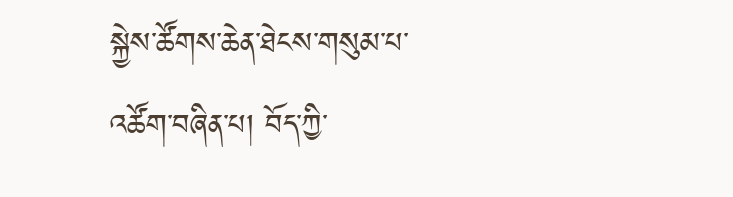སྐྱེས་ཚོགས་ཆེན་ཐེངས་གསུམ་པ་འཚོག་བཞིན་པ། བོད་ཀྱི་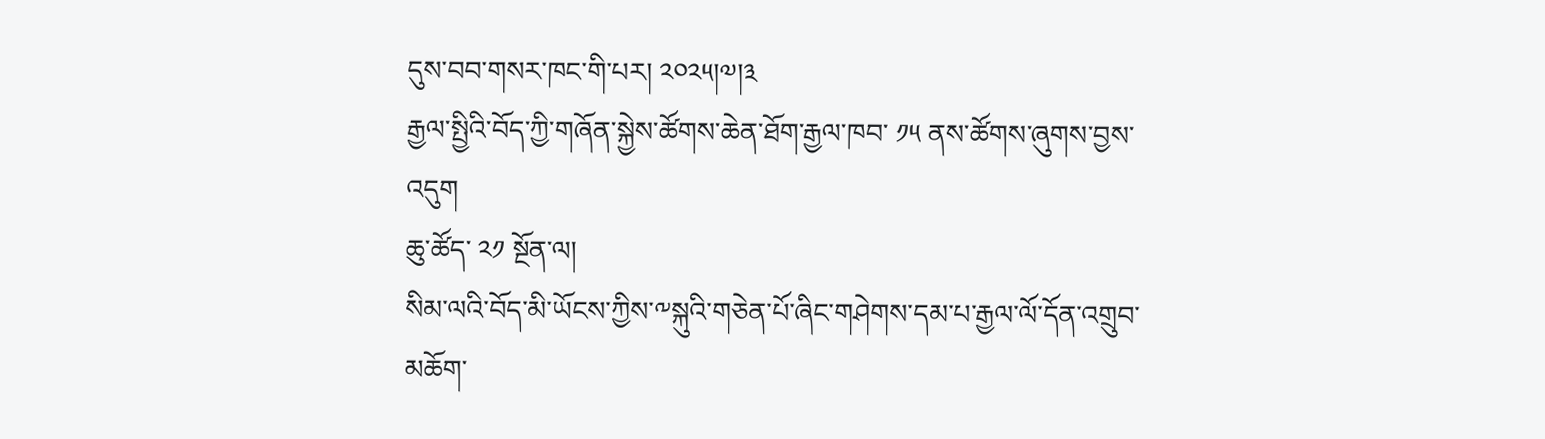དུས་བབ་གསར་ཁང་གི་པར། ༢༠༢༥།༧།༣
རྒྱལ་སྤྱིའི་བོད་ཀྱི་གཞོན་སྐྱེས་ཚོགས་ཆེན་ཐོག་རྒྱལ་ཁབ་ ༡༥ ནས་ཚོགས་ཞུགས་བྱས་འདུག
ཆུ་ཚོད་ ༢༡ སྔོན་ལ།
སིམ་ལའི་བོད་མི་ཡོངས་ཀྱིས་༸སྐུའི་གཅེན་པོ་ཞིང་གཤེགས་དམ་པ་རྒྱལ་ལོ་དོན་འགྲུབ་མཆོག་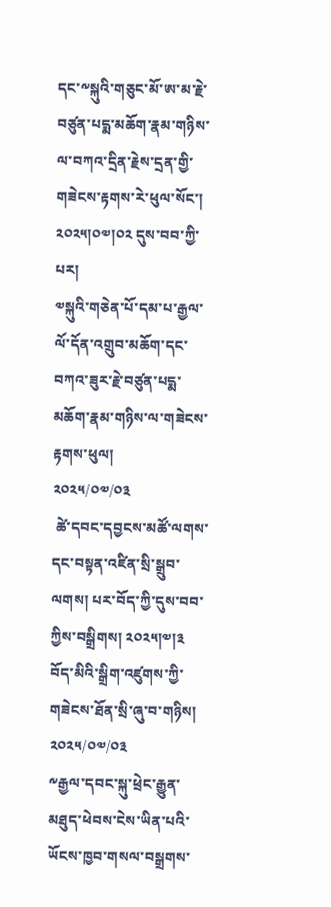དང་༸སྐུའི་གཅུང་མོ་ཨ་མ་རྗེ་བཙུན་པདྨ་མཆོག་རྣམ་གཉིས་ལ་བཀའ་དྲིན་རྗེས་དྲན་གྱི་གཟེངས་རྟགས་རེ་ཕུལ་སོང་།  ༢༠༢༥།༠༧།༠༢ དུས་བབ་ཀྱི་པར།
༧སྐུའི་གཅེན་པོ་དམ་པ་རྒྱལ་ལོ་དོན་འགྲུབ་མཆོག་དང་བཀའ་ཟུར་རྗེ་བཙུན་པདྨ་མཆོག་རྣམ་གཉིས་ལ་གཟེངས་རྟགས་ཕུལ།
༢༠༢༥/༠༧/༠༣
 ཚེ་དབང་དབྱངས་མཚོ་ལགས་དང་བསྟན་འཛིན་སྲི་སྒྲུབ་ལགས། པར་བོད་ཀྱི་དུས་བབ་ཀྱིས་བསྒྲིགས། ༢༠༢༥།༧།༣
བོད་མིའི་སྒྲིག་འཛུགས་ཀྱི་གཟེངས་ཐོན་སྲི་ཞུ་བ་གཉིས།
༢༠༢༥/༠༧/༠༣
༸རྒྱལ་དབང་སྐུ་ཕྲེང་རྒྱུན་མཐུད་ཕེབས་ངེས་ཡིན་པའི་ཡོངས་ཁྱབ་གསལ་བསྒྲགས་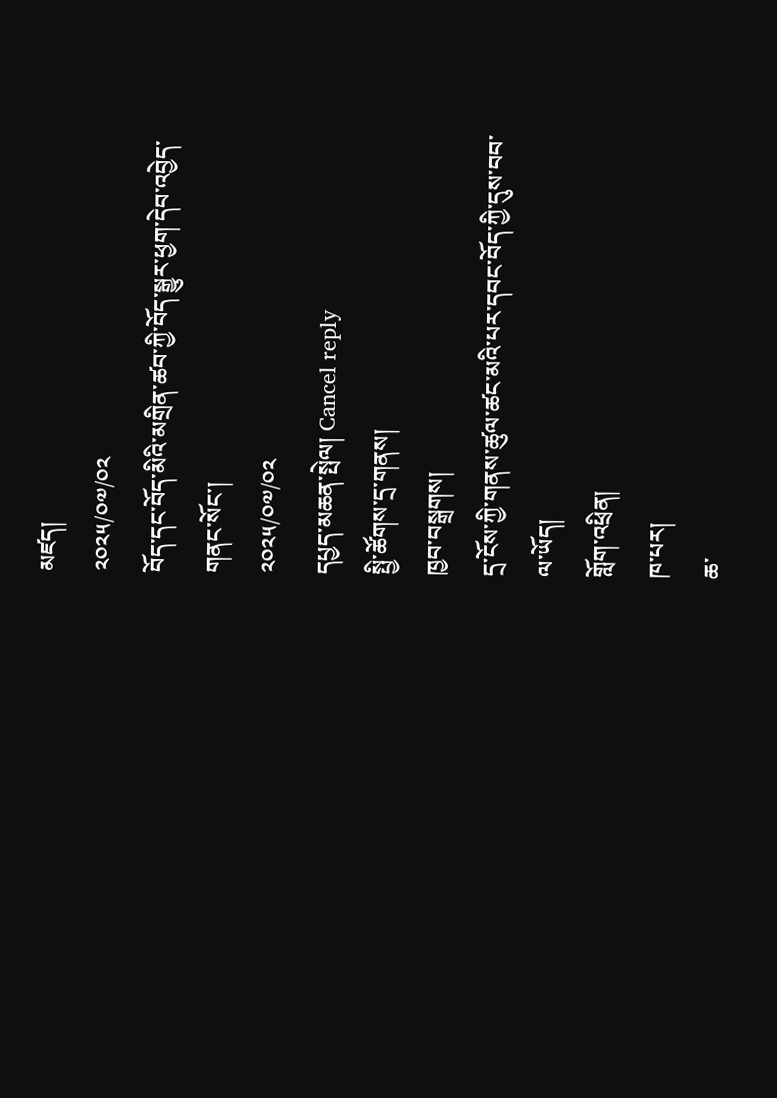མཛད།
༢༠༢༥/༠༧/༠༢
བོད་དང་བོད་མིའི་མགྲིན་ཚབ་ཀྱི་བོད་སྒྱུར་ཕྱག་དེབ་འབྱེད་གནང་སོང་།
༢༠༢༥/༠༧/༠༢
དཔྱད་མཆན་སྤེལ། Cancel reply
སྤྱི་ཚོགས་དྲ་གནས།
ཁྱབ་བསྒྲགས།
དྲ་ངོས་ཀྱི་གནས་ཚུལ་ཚང་མའི་པར་དབང་བོད་ཀྱི་དུས་བབ་ལ་ཡོད།
གློག་འཕྲིན།
ཁ་པར།
ཆ་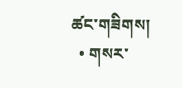ཚང་གཟིགས།
  • གསར་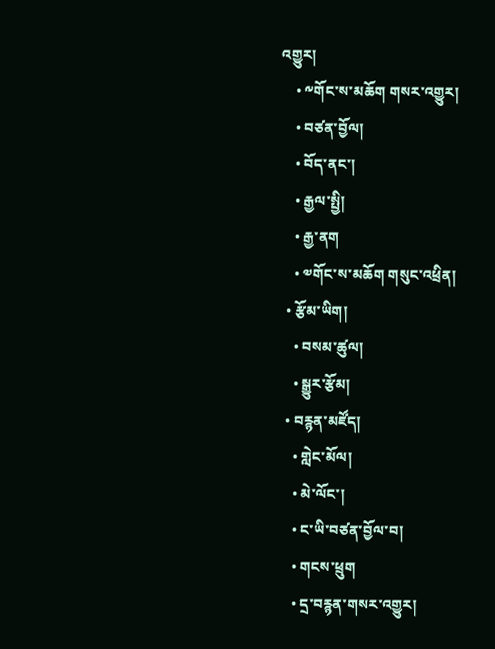འགྱུར།
    • ༸གོང་ས་མཆོག གསར་འགྱུར།
    • བཙན་བྱོལ།
    • བོད་ནང་།
    • རྒྱལ་སྤྱི།
    • རྒྱ་ནག
    • ༧གོང་ས་མཆོག གསུང་འཕྲིན།
  • རྩོམ་ཡིག།
    • བསམ་ཚུལ།
    • སྒྱུར་རྩོམ།
  • བརྙན་མཛོད།
    • གླེང་མོལ།
    • མེ་ལོང་།
    • ང་ཡི་བཙན་བྱོལ་བ།
    • གངས་ཕྲུག
    • དྲ་བརྙན་གསར་འགྱུར།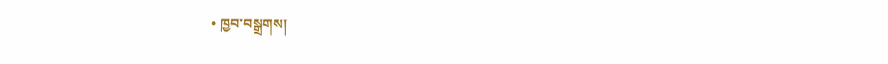• ཁྱབ་བསྒྲགས།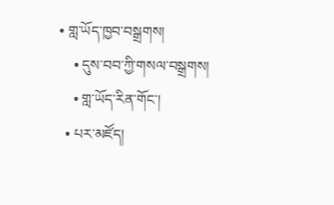• གླ་ཡོད་ཁྱབ་བསྒྲགས།
    • དུས་བབ་ཀྱི་གསལ་བསྒྲགས།
    • གླ་ཡོད་རིན་གོང་།
  • པར་མཛོད།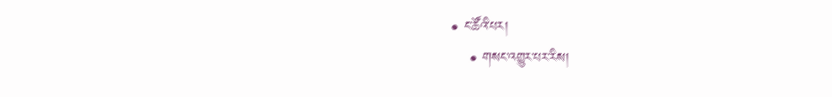• ང་ཚོའི་པར།
    • གསང་འགྱུར་པར་རིས།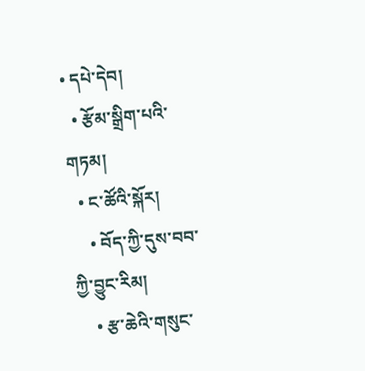• དཔེ་དེབ།
  • རྩོམ་སྒྲིག་པའི་གཏམ།
  • ང་ཚོའི་སྐོར།
    • བོད་ཀྱི་དུས་བབ་ཀྱི་བྱུང་རིམ།
    • རྩ་ཆེའི་གསུང་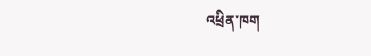འཕྲིན་ཁག